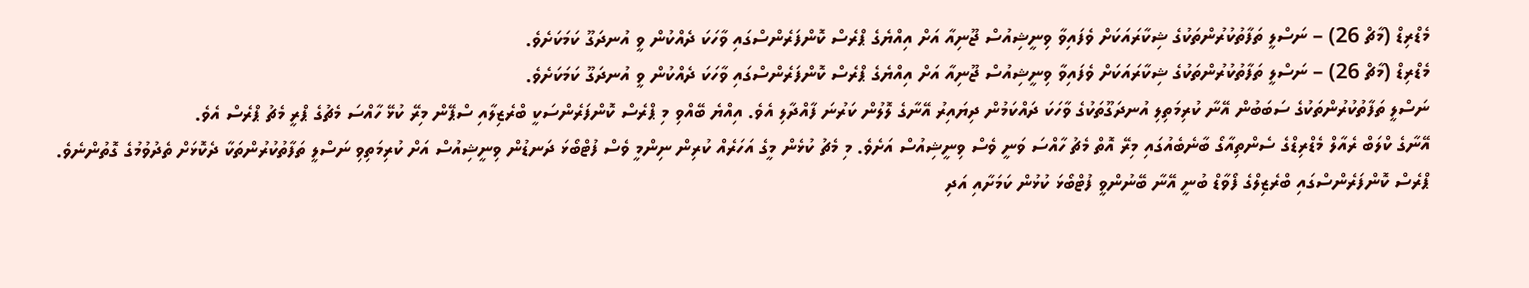މެޑްރިޑް (މާޗް 26) – ނަސްލީ ތަފާތުކުރުންތަކުގެ ޝިކާރައަކަށް ވެފައިވާ ވިނީޝިއުސް ޖޫނިއާ އަށް އިއްޔެގެ ޕްރެސް ކޮންފަރެންސްގައި ވާހަކަ ދެއްކުން ވީ އުނދަގޫ ކަމަކަށެވެ.
މެޑްރިޑް (މާޗް 26) – ނަސްލީ ތަފާތުކުރުންތަކުގެ ޝިކާރައަކަށް ވެފައިވާ ވިނީޝިއުސް ޖޫނިއާ އަށް އިއްޔެގެ ޕްރެސް ކޮންފަރެންސްގައި ވާހަކަ ދެއްކުން ވީ އުނދަގޫ ކަމަކަށެވެ.
ނަސްލީ ތަފާތުކުރުންތަކުގެ ސަބަބުން އޭނާ ކުރިމަތިލި އުނދަގޫތަކުގެ ވާހަކަ ދައްކަމުން ދިޔައިރު އޭނާގެ ލޮލުން ކަރުނަ ފާއްދާލި އެވެ. އިއްޔެ ބޭއްވި މި ޕްރެސް ކޮންފަރެންސަކީ ބްރެޒިލާއި ސްޕޭން މިރޭ ކުޅޭ ހާއްސަ މެޗުގެ ޕްރީ މެޗު ޕްރެސް އެވެ.
އޭނާގެ ކްލަބް ރެއާލް މެޑްރިޑްގެ ސެންތިއާގޯ ބާނެބެއުގައި މިރޭ އޮތް މެޗު ހާއްސަ ވަނީ ވެސް ވިނީޝިއުސް އަށެވެ. މި މެޗު ކުޅެން މީގެ އަހަރެއް ކުރިން ނިންމީ ވެސް ފުޓްބޯޅަ ދަނޑުން ވިނީޝިއުސް އަށް ކުރިމަތިވި ނަސްލީ ތަފާތުކުރުންތަކާ ދެކޮޅަށް ތެދުވުމުގެ ގޮތުންނެވެ.
ޕްރެސް ކޮންފަރެންސްގައި ބްރެޒިލްގެ ފޯވާޑް ބުނީ އޭނާ ބޭނުންވީ ފުޓްބޯޅަ ކުޅުން ކަމަށާއި އަދި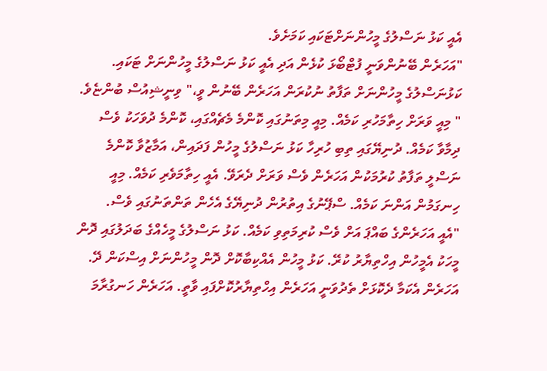އެއީ ކަޅު ނަސްލުގެ މީހުންނަށްޓަކައި ކަމަށެވެ.
"އަހަރެން ބޭނުންވަނީ ފުޓްބޯޅަ ކުޅެން އަދި އެއީ ކަޅު ނަސްލުގެ މީހުންނަށް ޓަކައި. ކަޅުނަސްލުގެ މީހުންނަށް ތަފާތު ނުކުރަން އަހަރެން ބޭނުން ވީ،" ވިނީޝިއުސް ބުންޏެވެ.
" މިއީ ވަރަށް ހިތާމަހުރި ކަމެއް. މިއީ މިތަނުގައި ކޮންމެ މެޗެއްގައި، ކޮންމެ ދުވަހަކު ވެސް ދިމާވާ ކަމެއް. ދުނިޔޭގައި ތިބި ހުރިހާ ކަޅު ނަސްލުގެ މީހުން ފަދައިން، އަމާޒުވާ ކޮންމެ ނަސްލީ ތަފާތު ކުރުމަކުން އަހަރެން ވެސް ވަރަށް ދެރަވޭ. އެއީ ހިތާމަވެރި ކަމެއް. މިއީ ހިނގަމުން އަންނަ ކަމެއް. ސްޕޭނުގެ އިތުރުން ދުނިޔޭގެ އެހެން ތަންތަނުގައި ވެސް.
"އެއީ އަހަރެންގެ ބައްޕަ އަށް ވެސް ކުރިމަތިވި ކަމެއް. ކަޅު ނަސްލުގެ މީހެއްގެ ބަދަލުގައި ދޮން މީހަކު އެމީހުން އިހްތިޔާރު ކުރޭ. ކަޅު މީހުން އެއްކިބާކޮށް ދޮން މީހުންނަށް އިސްކަން ދޭ. އަހަރެން އެކަމާ ދެކޮޅަށް ތެދުވަނީ އަހަރެން އިހްތިޔާރުކޮށްފައި ވާތީ. އަހަރެން ހަނގުރާމަ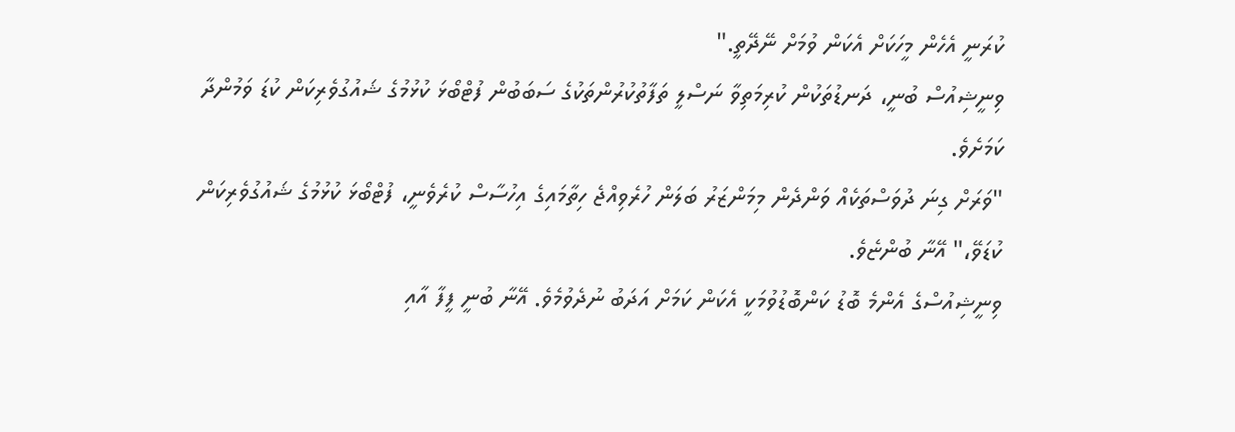ކުރަނީ އެހެން މީހަކަށް އެކަން ވުމަށް ނޭދޭތީ."
ވިނީޝިއުސް ބުނީ، ދަނޑުތަކުން ކުރިމަތިވާ ނަސްލީ ތަފާތުކުރުންތަކުގެ ސަބަބުން ފުޓްބޯޅަ ކުޅުމުގެ ޝައުގުވެރިކަން ކުޑަ ވަމުންދާ ކަމަށެވެ.
"ވަރަށް ގިނަ ދުވަސްތަކެއް ވަންދެން މިމަންޒަރު ބަލަން ހުރެވިއްޖެ ހިތާމައިގެ އިހުސާސް ކުރެވެނީ، ފުޓްބޯޅަ ކުޅުމުގެ ޝައުގުވެރިކަން ކުޑަވޭ،" އޭނާ ބުންޏެވެ.
ވިނީޝިއުސްގެ އެންމެ ބޮޑު ކަންބޮޑުވުމަކީ އެކަން ކަމަށް އަދަބު ނުދެވުމެވެ. އޭނާ ބުނީ ފީފާ އާއި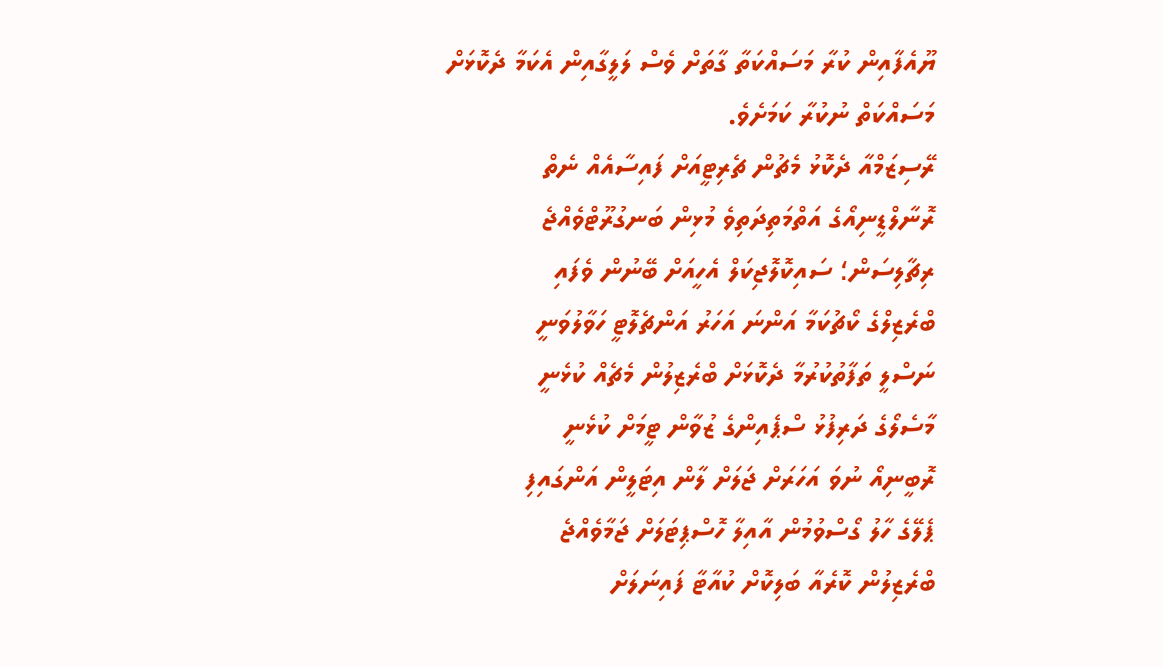ޔޫއެފާއިން ކުރާ މަސައްކަތާ ގާތަށް ވެސް ލަލީގާއިން އެކަމާ ދެކޮޅަށް މަސައްކަތް ނުކުރާ ކަމަށެވެ.
ރޭސިޒަމްއާ ދެކޮޅު މެޗުން ޗެރިޓީއަށް ފައިސާއެއް ނެތް
ރޮނާލްޑީނިއޯގެ އަތްމަތިދަތިވެ މުޅިން ބަނގުރޫޓްވެއްޖެ
ރިޗާލިސަން؛ ސައިކޮލޮޖިކަލް އެހީއަށް ބޭނުން ވެފައި
ބްރެޒިލްގެ ކޯޗުކަމާ އަންނަ އަހަރު އަންޗެލޮޓީ ހަވާލުވަނީ
ނަސްލީ ތަފާތުކުރުމާ ދެކޮޅަށް ބްރެޒިލުން މެޗެއް ކުޅެނީ
މާސެލޯގެ ދަރިފުޅު ސްޕެއިންގެ ޒުވާން ޓީމަށް ކުޅެނީ
ރޮބީނިއޯ ނުވަ އަހަރަށް ޖަލަށް ލާން އިޓަލީން އަންގައިފި
ޕެލޭގެ ހާލު ގޯސްވުމުން އާއިލާ ހޮސްޕިޓަލަށް ޖަމާވެއްޖެ
ބްރެޒިލުން ކޮރެއާ ބަލިކޮށް ކުއާޓާ ފައިނަލަށް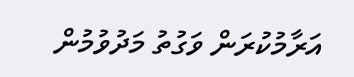އަރާމުކުރަން ވަގުތު މަދުވުމުން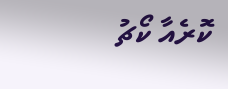ކޮރެއާ ކޯޗު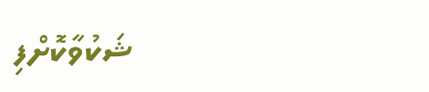ޝަކުވާކޮށްފި